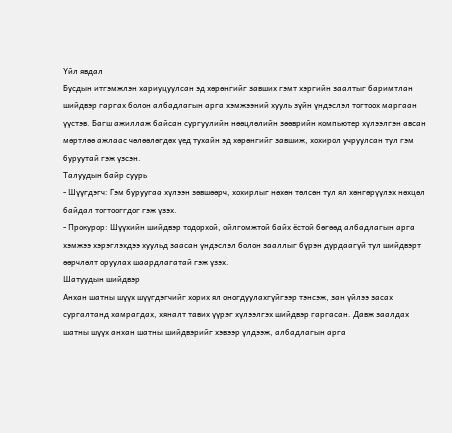Үйл явдал
Бусдын итгэмжлэн хариуцуулсан эд хөрөнгийг завших гэмт хэргийн заалтыг баримтлан шийдвэр гаргах болон албадлагын арга хэмжээний хууль зүйн үндэслэл тогтоох маргаан үүстэв. Багш ажиллаж байсан сургуулийн нөөцлөлийн зөөврийн компьютер хүлээлгэн авсан мөртлөө ажлаас чөлөөлөгдөх үед тухайн эд хөрөнгийг завшиж, хохирол учруулсан тул гэм буруутай гэж үзсэн.
Талуудын байр суурь
- Шүүгдэгч: Гэм буруугаа хүлээн зөвшөөрч, хохирлыг нөхөн төлсөн тул ял хөнгөрүүлэх нөхцөл байдал тогтооггдог гэж үзэх.
- Прокурор: Шүүхийн шийдвэр тодорхой, ойлгомжтой байх ёстой бөгөөд албадлагын арга хэмжээ хэрэглэхдээ хуульд заасан үндэслэл болон зааллыг бүрэн дурдаагүй тул шийдвэрт өөрчлөлт оруулах шаардлагатай гэж үзэх.
Шатуудын шийдвэр
Анхан шатны шүүх шүүгдэгчийг хорих ял оногдуулахгүйгээр тэнсэж, зан үйлээ засах сургалтанд хамрагдах, хяналт тавих үүрэг хүлээлгэх шийдвэр гаргасан. Давж заалдах шатны шүүх анхан шатны шийдвэрийг хэвээр үлдээж, албадлагын арга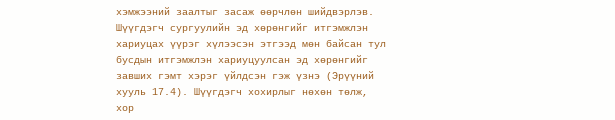хэмжээний заалтыг засаж өөрчлөн шийдвэрлэв. Шүүгдэгч сургуулийн эд хөрөнгийг итгэмжлэн хариуцах үүрэг хүлээсэн этгээд мөн байсан тул бусдын итгэмжлэн хариуцуулсан эд хөрөнгийг завших гэмт хэрэг үйлдсэн гэж үзнэ (Эрүүний хууль 17.4). Шүүгдэгч хохирлыг нөхөн төлж, хор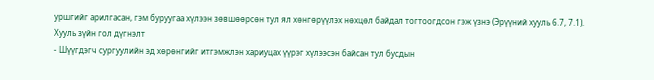уршгийг арилгасан, гэм буруугаа хүлээн зөвшөөрсөн тул ял хөнгөрүүлэх нөхцөл байдал тогтоогдсон гэж үзнэ (Эрүүний хууль 6.7, 7.1).
Хууль зүйн гол дүгнэлт
- Шүүгдэгч сургуулийн эд хөрөнгийг итгэмжлэн хариуцах үүрэг хүлээсэн байсан тул бусдын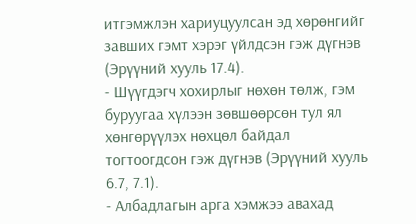итгэмжлэн хариуцуулсан эд хөрөнгийг завших гэмт хэрэг үйлдсэн гэж дүгнэв (Эрүүний хууль 17.4).
- Шүүгдэгч хохирлыг нөхөн төлж, гэм буруугаа хүлээн зөвшөөрсөн тул ял хөнгөрүүлэх нөхцөл байдал тогтоогдсон гэж дүгнэв (Эрүүний хууль 6.7, 7.1).
- Албадлагын арга хэмжээ авахад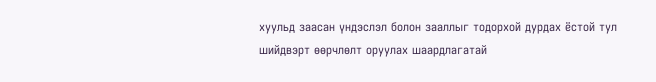хуульд заасан үндэслэл болон зааллыг тодорхой дурдах ёстой тул шийдвэрт өөрчлөлт оруулах шаардлагатай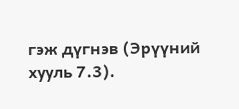гэж дүгнэв (Эрүүний хууль 7.3).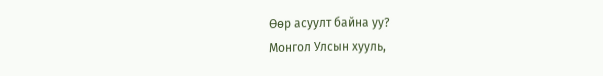Өөр асуулт байна уу?
Монгол Улсын хууль,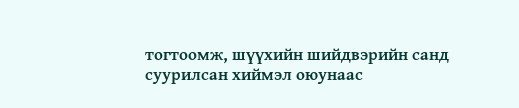тогтоомж, шүүхийн шийдвэрийн санд суурилсан хиймэл оюунаас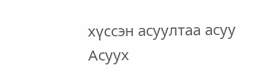хүссэн асуултаа асуу
Асуух